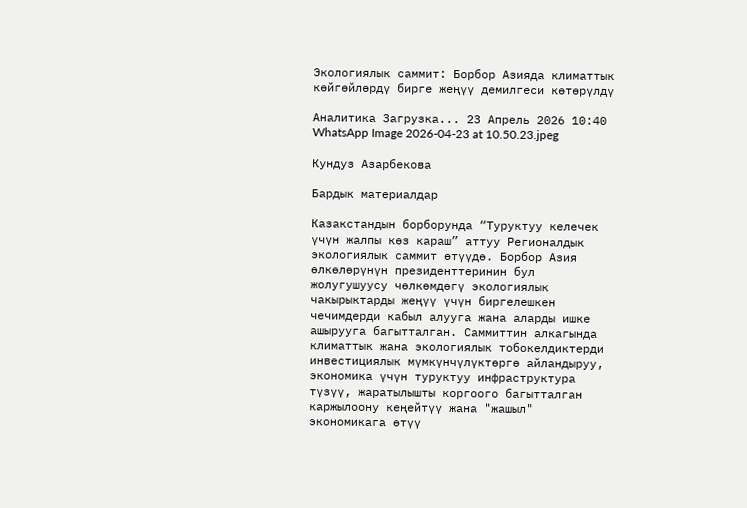Экологиялык саммит: Борбор Азияда климаттык көйгөйлөрдү бирге жеңүү демилгеси көтөрүлдү

Аналитика Загрузка... 23 Апрель 2026 10:40
WhatsApp Image 2026-04-23 at 10.50.23.jpeg

Кундуз Азарбекова

Бардык материалдар

Казакстандын борборунда “Туруктуу келечек үчүн жалпы көз караш” аттуу Регионалдык экологиялык саммит өтүүдө. Борбор Азия өлкөлөрүнүн президенттеринин бул жолугушуусу чөлкөмдөгү экологиялык чакырыктарды жеңүү үчүн биргелешкен чечимдерди кабыл алууга жана аларды ишке ашырууга багытталган. Саммиттин алкагында климаттык жана экологиялык тобокелдиктерди инвестициялык мүмкүнчүлүктөргө айландыруу, экономика үчүн туруктуу инфраструктура түзүү, жаратылышты коргоого багытталган каржылоону кеңейтүү жана "жашыл" экономикага өтүү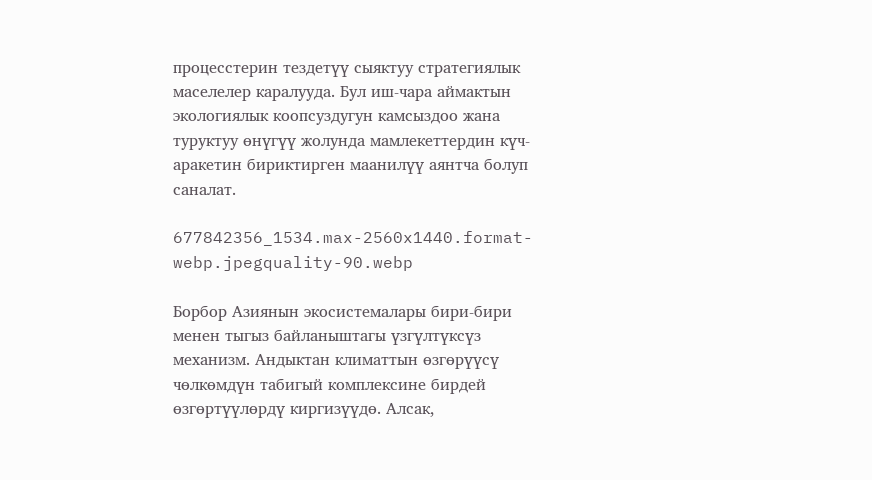процесстерин тездетүү сыяктуу стратегиялык маселелер каралууда. Бул иш-чара аймактын экологиялык коопсуздугун камсыздоо жана туруктуу өнүгүү жолунда мамлекеттердин күч-аракетин бириктирген маанилүү аянтча болуп саналат.

677842356_1534.max-2560x1440.format-webp.jpegquality-90.webp

Борбор Азиянын экосистемалары бири-бири менен тыгыз байланыштагы үзгүлтүксүз механизм. Андыктан климаттын өзгөрүүсү чөлкөмдүн табигый комплексине бирдей өзгөртүүлөрдү киргизүүдө. Алсак,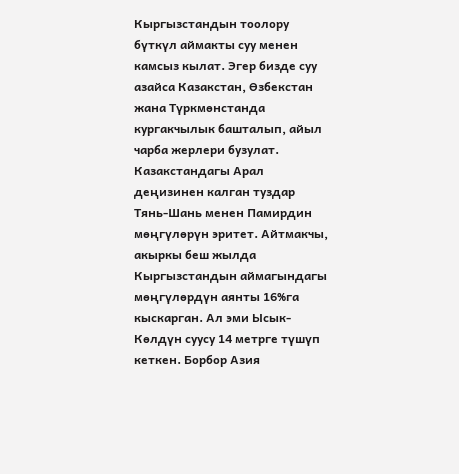Кыргызстандын тоолору бүткүл аймакты суу менен камсыз кылат. Эгер бизде суу азайса Казакстан, Өзбекстан жана Түркмөнстанда кургакчылык башталып, айыл чарба жерлери бузулат. Казакстандагы Арал деңизинен калган туздар Тянь-Шань менен Памирдин мөңгүлөрүн эритет. Айтмакчы, акыркы беш жылда Кыргызстандын аймагындагы мөңгүлөрдүн аянты 16%га кыскарган. Ал эми Ысык-Көлдүн суусу 14 метрге түшүп кеткен. Борбор Азия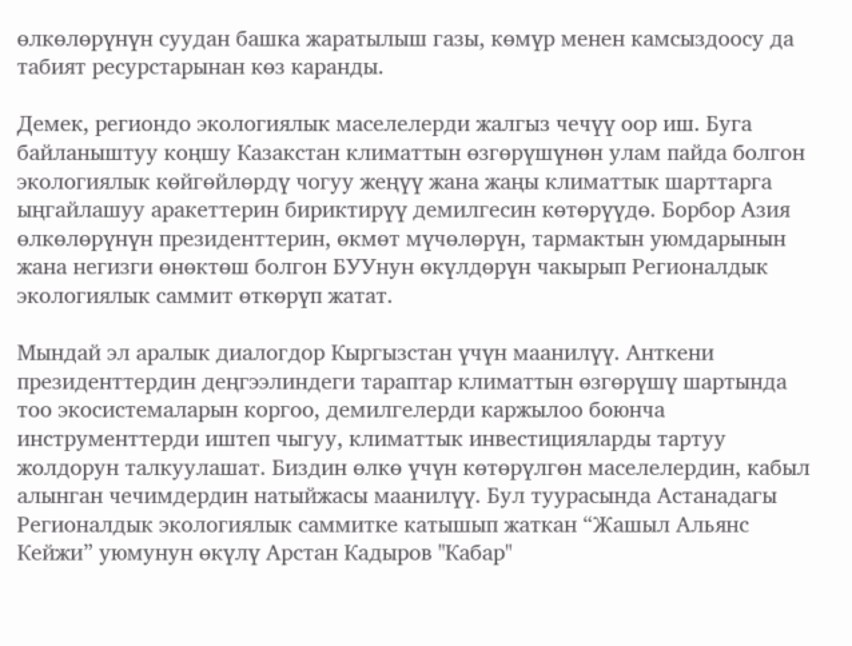өлкөлөрүнүн суудан башка жаратылыш газы, көмүр менен камсыздоосу да табият ресурстарынан көз каранды.

Демек, региондо экологиялык маселелерди жалгыз чечүү оор иш. Буга байланыштуу коңшу Казакстан климаттын өзгөрүшүнөн улам пайда болгон экологиялык көйгөйлөрдү чогуу жеңүү жана жаңы климаттык шарттарга ыңгайлашуу аракеттерин бириктирүү демилгесин көтөрүүдө. Борбор Азия өлкөлөрүнүн президенттерин, өкмөт мүчөлөрүн, тармактын уюмдарынын жана негизги өнөктөш болгон БУУнун өкүлдөрүн чакырып Регионалдык экологиялык саммит өткөрүп жатат.

Мындай эл аралык диалогдор Кыргызстан үчүн маанилүү. Анткени президенттердин деңгээлиндеги тараптар климаттын өзгөрүшү шартында тоо экосистемаларын коргоо, демилгелерди каржылоо боюнча инструменттерди иштеп чыгуу, климаттык инвестицияларды тартуу жолдорун талкуулашат. Биздин өлкө үчүн көтөрүлгөн маселелердин, кабыл алынган чечимдердин натыйжасы маанилүү. Бул туурасында Астанадагы Регионалдык экологиялык саммитке катышып жаткан “Жашыл Альянс Кейжи” уюмунун өкүлү Арстан Кадыров "Кабар"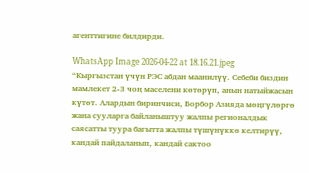агенттигине билдирди.

WhatsApp Image 2026-04-22 at 18.16.21.jpeg
“Кыргызстан үчүн РЭС абдан маанилүү. Себеби биздин мамлекет 2-3 чоң маселени көтөрүп, анын натыйжасын күтөт. Алардын биринчиси, Борбор Азияда мөңгүлөргө жана сууларга байланыштуу жалпы регионалдык саясатты туура багытта жалпы түшүнүккө келтирүү, кандай пайдаланып, кандай сактоо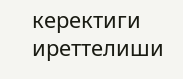керектиги иреттелиши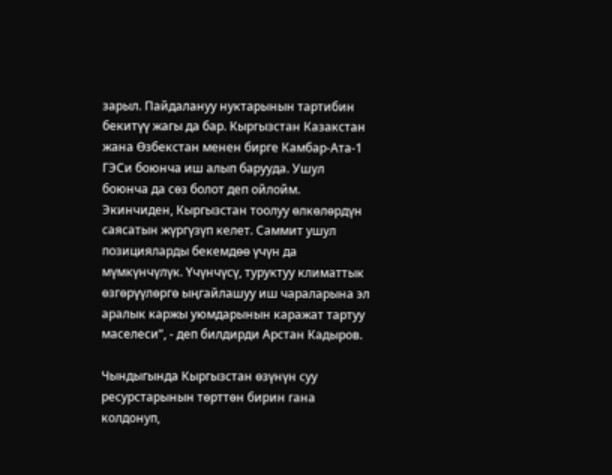зарыл. Пайдалануу нуктарынын тартибин бекитүү жагы да бар. Кыргызстан Казакстан жана Өзбекстан менен бирге Камбар-Ата-1 ГЭСи боюнча иш алып барууда. Ушул боюнча да сөз болот деп ойлойм. Экинчиден, Кыргызстан тоолуу өлкөлөрдүн саясатын жүргүзүп келет. Саммит ушул позицияларды бекемдөө үчүн да мүмкүнчүлүк. Үчүнчүсү, туруктуу климаттык өзгөрүүлөргө ыңгайлашуу иш чараларына эл аралык каржы уюмдарынын каражат тартуу маселеси”, - деп билдирди Арстан Кадыров.

Чындыгында Кыргызстан өзүнүн суу ресурстарынын төрттөн бирин гана колдонуп,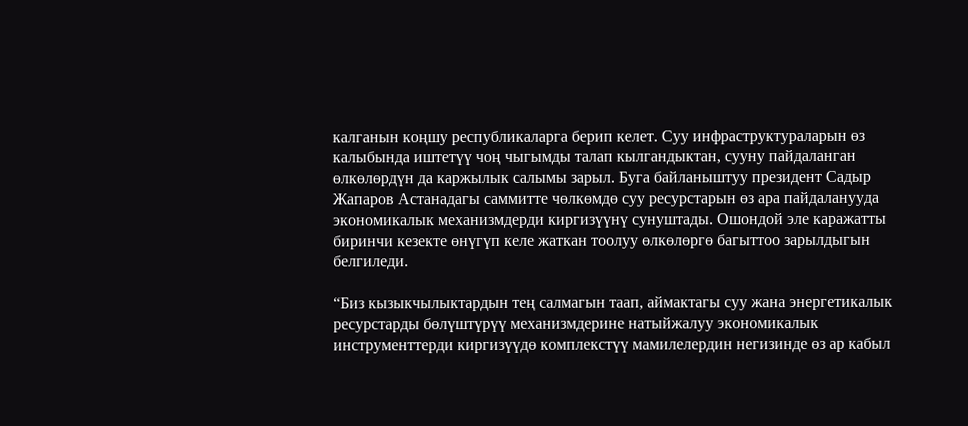калганын коңшу республикаларга берип келет. Суу инфраструктураларын өз калыбында иштетүү чоң чыгымды талап кылгандыктан, сууну пайдаланган өлкөлөрдүн да каржылык салымы зарыл. Буга байланыштуу президент Садыр Жапаров Астанадагы саммитте чөлкөмдө суу ресурстарын өз ара пайдаланууда экономикалык механизмдерди киргизүүнү сунуштады. Ошондой эле каражатты биринчи кезекте өнүгүп келе жаткан тоолуу өлкөлөргө багыттоо зарылдыгын белгиледи.

“Биз кызыкчылыктардын тең салмагын таап, аймактагы суу жана энергетикалык ресурстарды бөлүштүрүү механизмдерине натыйжалуу экономикалык инструменттерди киргизүүдө комплекстүү мамилелердин негизинде өз ар кабыл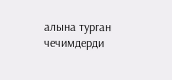алына турган чечимдерди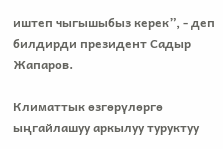иштеп чыгышыбыз керек”, - деп билдирди президент Садыр Жапаров.

Климаттык өзгөрүлөргө ыңгайлашуу аркылуу туруктуу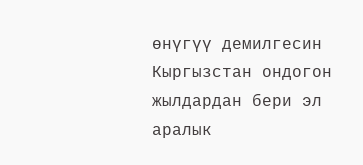өнүгүү демилгесин Кыргызстан ондогон жылдардан бери эл аралык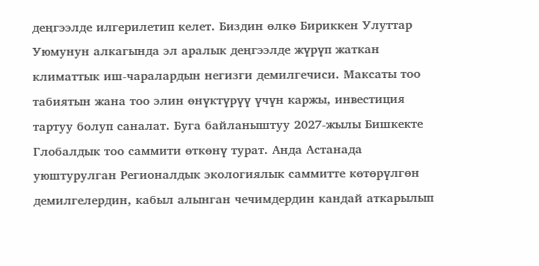деңгээлде илгерилетип келет. Биздин өлкө Бириккен Улуттар Уюмунун алкагында эл аралык деңгээлде жүрүп жаткан климаттык иш-чаралардын негизги демилгечиси. Максаты тоо табиятын жана тоо элин өнүктүрүү үчүн каржы, инвестиция тартуу болуп саналат. Буга байланыштуу 2027-жылы Бишкекте Глобалдык тоо саммити өткөнү турат. Анда Астанада уюштурулган Регионалдык экологиялык саммитте көтөрүлгөн демилгелердин, кабыл алынган чечимдердин кандай аткарылып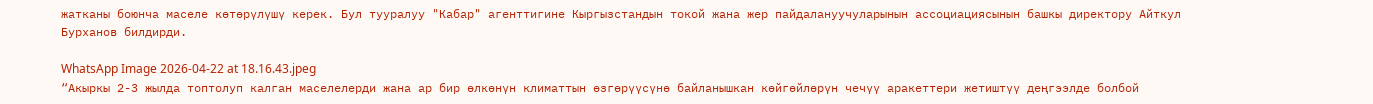жатканы боюнча маселе көтөрүлүшү керек. Бул тууралуу "Кабар" агенттигине Кыргызстандын токой жана жер пайдалануучуларынын ассоциациясынын башкы директору Айткул Бурханов билдирди.

WhatsApp Image 2026-04-22 at 18.16.43.jpeg
“Акыркы 2-3 жылда топтолуп калган маселелерди жана ар бир өлкөнүн климаттын өзгөрүүсүнө байланышкан көйгөйлөрүн чечүү аракеттери жетиштүү деңгээлде болбой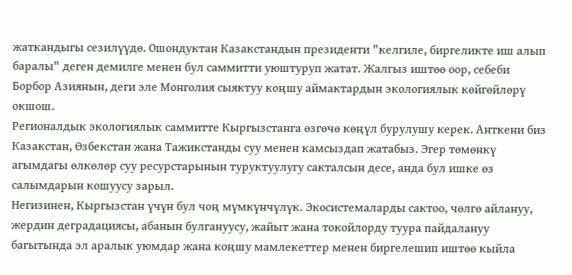жаткандыгы сезилүүдө. Ошондуктан Казакстандын президенти "келгиле, биргеликте иш алып баралы" деген демилге менен бул саммитти уюштуруп жатат. Жалгыз иштөө оор, себеби Борбор Азиянын, деги эле Монголия сыяктуу коңшу аймактардын экологиялык көйгөйлөрү окшош.
Регионалдык экологиялык саммитте Кыргызстанга өзгөчө көңүл бурулушу керек. Анткени биз Казакстан, Өзбекстан жана Тажикстанды суу менен камсыздап жатабыз. Эгер төмөнкү агымдагы өлкөлөр суу ресурстарынын туруктуулугу сакталсын десе, анда бул ишке өз салымдарын кошуусу зарыл.
Негизинен, Кыргызстан үчүн бул чоң мүмкүнчүлүк. Экосистемаларды сактоо, чөлгө айлануу, жердин деградациясы, абанын булгануусу, жайыт жана токойлорду туура пайдалануу багытында эл аралык уюмдар жана коңшу мамлекеттер менен биргелешип иштөө кыйла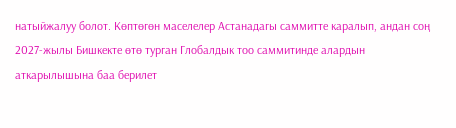натыйжалуу болот. Көптөгөн маселелер Астанадагы саммитте каралып, андан соң 2027-жылы Бишкекте өтө турган Глобалдык тоо саммитинде алардын аткарылышына баа берилет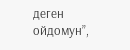деген ойдомун”,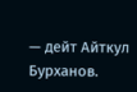— дейт Айткул Бурханов.